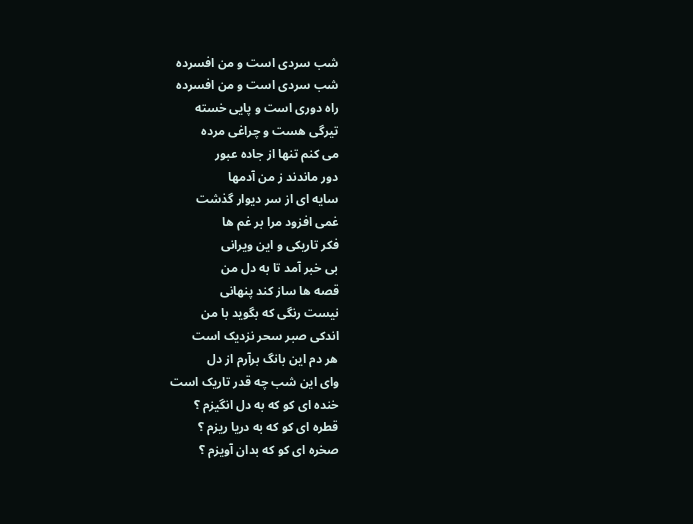شب سردی است و من افسرده
شب سردی است و من افسرده
راه دوری است و پایی خسته
تیرگی هست و چراغی مرده
می کنم تنها از جاده عبور
دور ماندند ز من آدمها
سایه ای از سر دیوار گذشت
غمی افزود مرا بر غم ها
فکر تاریکی و این ویرانی
بی خبر آمد تا به دل من
قصه ها ساز کند پنهانی
نیست رنگی که بگوید با من
اندکی صبر سحر نزدیک است
هر دم این بانگ برآرم از دل
وای این شب چه قدر تاریک است
خنده ای کو که به دل انگیزم ؟
قطره ای کو که به دریا ریزم ؟
صخره ای کو که بدان آویزم ؟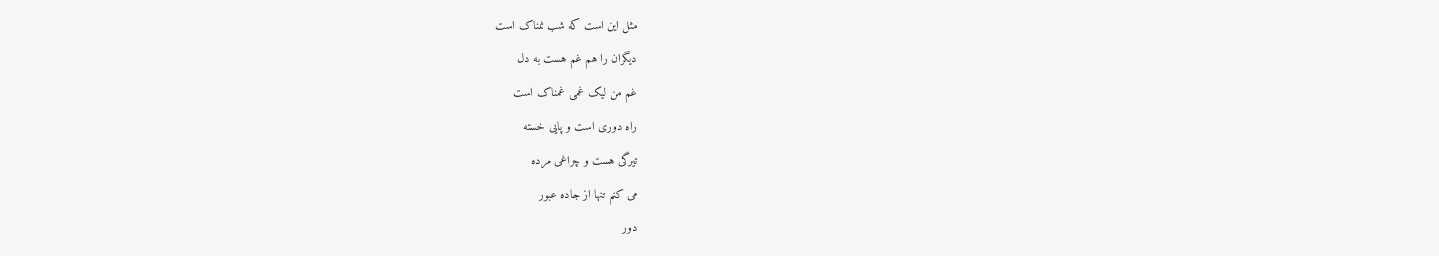مثل این است که شب نمناک است
دیگران را هم غم هست به دل
غم من لیک غمی غمناک است
راه دوری است و پایی خسته
تیرگی هست و چراغی مرده
می کنم تنها از جاده عبور
دور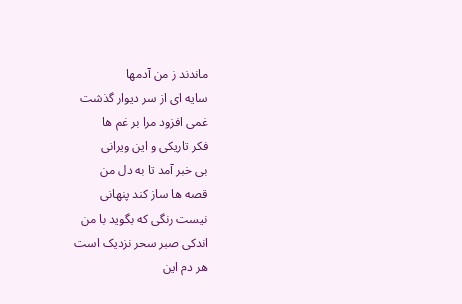ماندند ز من آدمها
سایه ای از سر دیوار گذشت
غمی افزود مرا بر غم ها
فکر تاریکی و این ویرانی
بی خبر آمد تا به دل من
قصه ها ساز کند پنهانی
نیست رنگی که بگوید با من
اندکی صبر سحر نزدیک است
هر دم این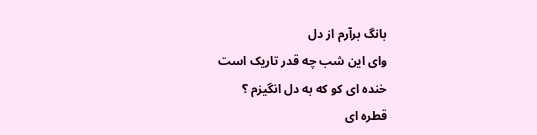بانگ برآرم از دل
وای این شب چه قدر تاریک است
خنده ای کو که به دل انگیزم ؟
قطره ای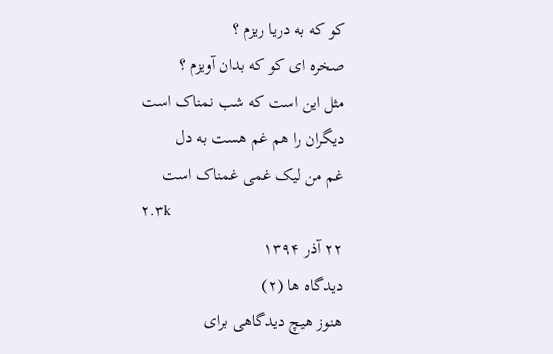کو که به دریا ریزم ؟
صخره ای کو که بدان آویزم ؟
مثل این است که شب نمناک است
دیگران را هم غم هست به دل
غم من لیک غمی غمناک است
۲.۳k
۲۲ آذر ۱۳۹۴
دیدگاه ها (۲)
هنوز هیچ دیدگاهی برای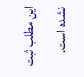این مطلب ثبت نشده است.